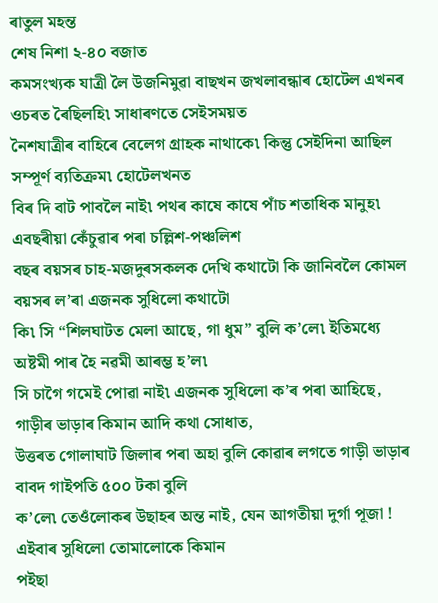ৰাতুল মহন্ত
শেষ নিশা ২-৪০ বজাত
কমসংখ্যক যাত্ৰী লৈ উজনিমুৱা বাছখন জখলাবন্ধাৰ হোটেল এখনৰ ওচৰত ৰৈছিলহি৷ সাধাৰণতে সেইসময়ত
নৈশযাত্ৰীৰ বাহিৰে বেলেগ গ্ৰাহক নাথাকে৷ কিন্তু সেইদিনা আছিল সম্পূৰ্ণ ব্যতিক্ৰম৷ হোটেলখনত
বিৰ দি বাট পাবলৈ নাই৷ পথৰ কাষে কাষে পাঁচ শতাধিক মানুহ৷ এবছৰীয়া কেঁচুৱাৰ পৰা চল্লিশ-পঞ্চলিশ
বছৰ বয়সৰ চাহ-মজদুৰসকলক দেখি কথাটো কি জানিবলৈ কোমল বয়সৰ ল’ৰা এজনক সুধিলো কথাটো
কি৷ সি “শিলঘাটত মেলা আছে, গা ধুম” বুলি ক’লে৷ ইতিমধ্যে অষ্টমী পাৰ হৈ নৱমী আৰম্ভ হ’ল৷
সি চাগৈ গমেই পোৱা নাই৷ এজনক সুধিলো ক’ৰ পৰা আহিছে, গাড়ীৰ ভাড়াৰ কিমান আদি কথা সোধাত,
উত্তৰত গোলাঘাট জিলাৰ পৰা অহা বুলি কোৱাৰ লগতে গাড়ী ভাড়াৰ বাবদ গাইপতি ৫০০ টকা বুলি
ক’লে৷ তেওঁলোকৰ উছাহৰ অন্ত নাই, যেন আগতীয়া দুৰ্গা পূজা ! এইবাৰ সুধিলো তোমালোকে কিমান
পইছা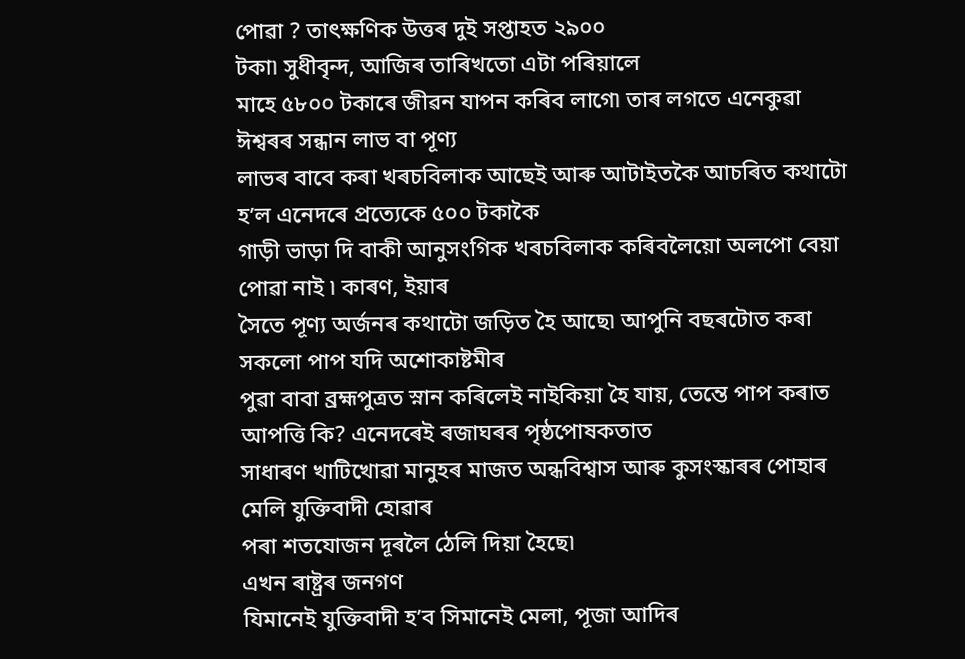পোৱা ? তাৎক্ষণিক উত্তৰ দুই সপ্তাহত ২৯০০
টকা৷ সুধীবৃন্দ, আজিৰ তাৰিখতো এটা পৰিয়ালে
মাহে ৫৮০০ টকাৰে জীৱন যাপন কৰিব লাগে৷ তাৰ লগতে এনেকুৱা ঈশ্বৰৰ সন্ধান লাভ বা পূণ্য
লাভৰ বাবে কৰা খৰচবিলাক আছেই আৰু আটাইতকৈ আচৰিত কথাটো হ’ল এনেদৰে প্ৰত্যেকে ৫০০ টকাকৈ
গাড়ী ভাড়া দি বাকী আনুসংগিক খৰচবিলাক কৰিবলৈয়ো অলপো বেয়া পোৱা নাই ৷ কাৰণ, ইয়াৰ
সৈতে পূণ্য অৰ্জনৰ কথাটো জড়িত হৈ আছে৷ আপুনি বছৰটোত কৰা সকলো পাপ যদি অশোকাষ্টমীৰ
পুৱা বাবা ব্ৰহ্মপুত্ৰত স্নান কৰিলেই নাইকিয়া হৈ যায়, তেন্তে পাপ কৰাত আপত্তি কি? এনেদৰেই ৰজাঘৰৰ পৃষ্ঠপোষকতাত
সাধাৰণ খাটিখোৱা মানুহৰ মাজত অন্ধবিশ্বাস আৰু কুসংস্কাৰৰ পোহাৰ মেলি যুক্তিবাদী হোৱাৰ
পৰা শতযোজন দূৰলৈ ঠেলি দিয়া হৈছে৷
এখন ৰাষ্ট্ৰৰ জনগণ
যিমানেই যুক্তিবাদী হ’ব সিমানেই মেলা, পূজা আদিৰ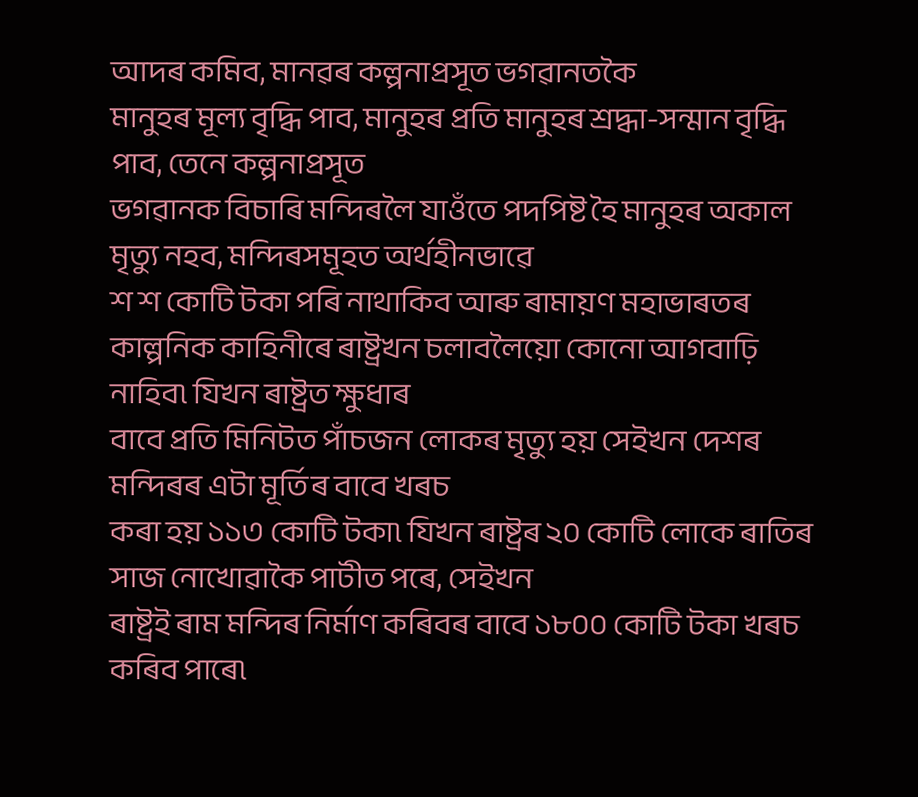আদৰ কমিব, মানৱৰ কল্পনাপ্ৰসূত ভগৱানতকৈ
মানুহৰ মূল্য বৃদ্ধি পাব, মানুহৰ প্ৰতি মানুহৰ শ্ৰদ্ধা-সন্মান বৃদ্ধি পাব, তেনে কল্পনাপ্ৰসূত
ভগৱানক বিচাৰি মন্দিৰলৈ যাওঁতে পদপিষ্ট হৈ মানুহৰ অকাল মৃত্যু নহব, মন্দিৰসমূহত অৰ্থহীনভাৱে
শ শ কোটি টকা পৰি নাথাকিব আৰু ৰামায়ণ মহাভাৰতৰ
কাল্পনিক কাহিনীৰে ৰাষ্ট্ৰখন চলাবলৈয়ো কোনো আগবাঢ়ি নাহিব৷ যিখন ৰাষ্ট্ৰত ক্ষুধাৰ
বাবে প্ৰতি মিনিটত পাঁচজন লোকৰ মৃত্যু হয় সেইখন দেশৰ মন্দিৰৰ এটা মূৰ্তিৰ বাবে খৰচ
কৰা হয় ১১৩ কোটি টকা৷ যিখন ৰাষ্ট্ৰৰ ২০ কোটি লোকে ৰাতিৰ সাজ নোখোৱাকৈ পাটীত পৰে, সেইখন
ৰাষ্ট্ৰই ৰাম মন্দিৰ নিৰ্মাণ কৰিবৰ বাবে ১৮০০ কোটি টকা খৰচ কৰিব পাৰে৷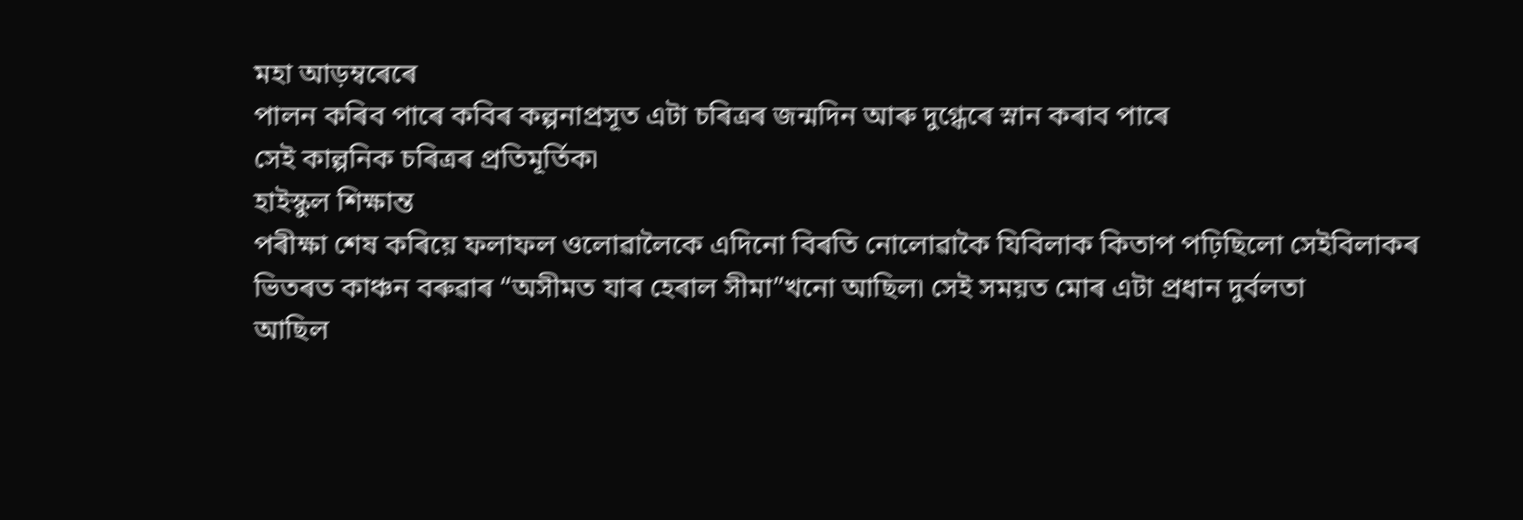মহা আড়ম্বৰেৰে
পালন কৰিব পাৰে কবিৰ কল্পনাপ্ৰসূত এটা চৰিত্ৰৰ জন্মদিন আৰু দুগ্ধেৰে স্নান কৰাব পাৰে
সেই কাল্পনিক চৰিত্ৰৰ প্ৰতিমূৰ্তিক৷
হাইস্কুল শিক্ষান্ত
পৰীক্ষা শেষ কৰিয়ে ফলাফল ওলোৱালৈকে এদিনো বিৰতি নোলোৱাকৈ যিবিলাক কিতাপ পঢ়িছিলো সেইবিলাকৰ
ভিতৰত কাঞ্চন বৰুৱাৰ “অসীমত যাৰ হেৰাল সীমা”খনো আছিল৷ সেই সময়ত মোৰ এটা প্ৰধান দুৰ্বলতা
আছিল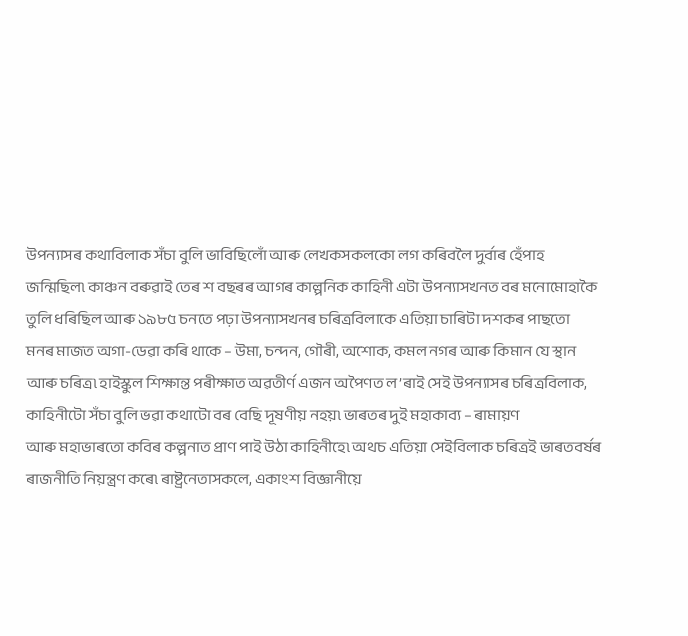উপন্যাসৰ কথাবিলাক সঁচা বুলি ভাবিছিলোঁ আৰু লেখকসকলকো লগ কৰিবলৈ দুৰ্বাৰ হেঁপাহ
জন্মিছিল৷ কাঞ্চন বৰুৱাই তেৰ শ বছৰৰ আগৰ কাল্পনিক কাহিনী এটা উপন্যাসখনত বৰ মনোমোহাকৈ
তুলি ধৰিছিল আৰু ১৯৮৫ চনতে পঢ়া উপন্যাসখনৰ চৰিত্ৰবিলাকে এতিয়া চাৰিটা দশকৰ পাছতো
মনৰ মাজত অগা-ডেৱা কৰি থাকে – উমা, চন্দন, গৌৰী, অশোক, কমল নগৰ আৰু কিমান যে স্থান
আৰু চৰিত্ৰ৷ হাইস্কুল শিক্ষান্ত পৰীক্ষাত অৱতীৰ্ণ এজন অপৈণত ল’ৰাই সেই উপন্যাসৰ চৰিত্ৰবিলাক,
কাহিনীটো সঁচা বুলি ভৱা কথাটো বৰ বেছি দূষণীয় নহয়৷ ভাৰতৰ দুই মহাকাব্য – ৰামায়ণ
আৰু মহাভাৰতো কবিৰ কল্পনাত প্ৰাণ পাই উঠা কাহিনীহে৷ অথচ এতিয়া সেইবিলাক চৰিত্ৰই ভাৰতবৰ্ষৰ
ৰাজনীতি নিয়ন্ত্ৰণ কৰে৷ ৰাষ্ট্ৰনেতাসকলে, একাংশ বিজ্ঞানীয়ে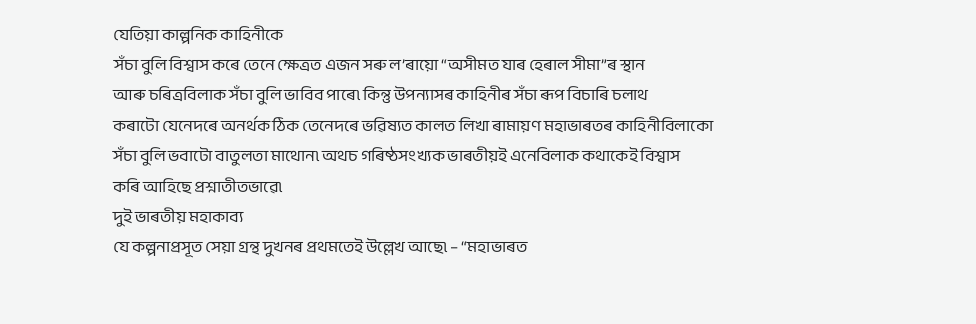যেতিয়া কাল্পনিক কাহিনীকে
সঁচা বুলি বিশ্বাস কৰে তেনে ক্ষেত্ৰত এজন সৰু ল’ৰায়ো “অসীমত যাৰ হেৰাল সীমা”ৰ স্থান
আৰু চৰিত্ৰবিলাক সঁচা বুলি ভাবিব পাৰে৷ কিন্তু উপন্যাসৰ কাহিনীৰ সঁচা ৰূপ বিচাৰি চলাথ
কৰাটো যেনেদৰে অনৰ্থক ঠিক তেনেদৰে ভৱিষ্যত কালত লিখা ৰামায়ণ মহাভাৰতৰ কাহিনীবিলাকো
সঁচা বুলি ভবাটো বাতুলতা মাথোন৷ অথচ গৰিষ্ঠসংখ্যক ভাৰতীয়ই এনেবিলাক কথাকেই বিশ্বাস
কৰি আহিছে প্ৰশ্নাতীতভাৱে৷
দুই ভাৰতীয় মহাকাব্য
যে কল্পনাপ্ৰসূত সেয়া গ্ৰন্থ দুখনৰ প্ৰথমতেই উল্লেখ আছে৷ – “মহাভাৰত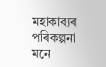মহাকাব্যৰ পৰিকল্পনা
মনে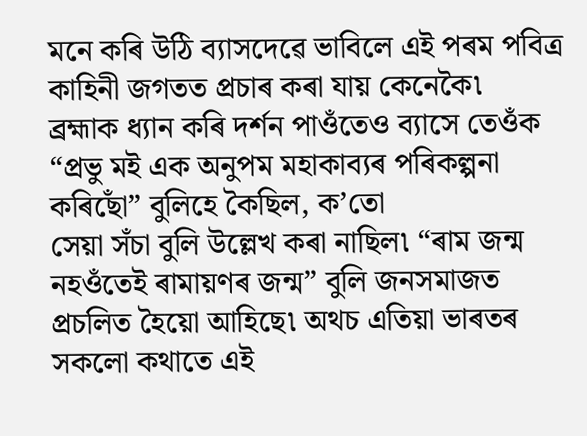মনে কৰি উঠি ব্যাসদেৱে ভাবিলে এই পৰম পবিত্ৰ কাহিনী জগতত প্ৰচাৰ কৰা যায় কেনেকৈ৷
ব্ৰহ্মাক ধ্যান কৰি দৰ্শন পাওঁতেও ব্যাসে তেওঁক “প্ৰভু মই এক অনুপম মহাকাব্যৰ পৰিকল্পনা কৰিছোঁ” বুলিহে কৈছিল, ক’তো
সেয়া সঁচা বুলি উল্লেখ কৰা নাছিল৷ “ৰাম জন্ম নহওঁতেই ৰামায়ণৰ জন্ম” বুলি জনসমাজত
প্ৰচলিত হৈয়ো আহিছে৷ অথচ এতিয়া ভাৰতৰ সকলো কথাতে এই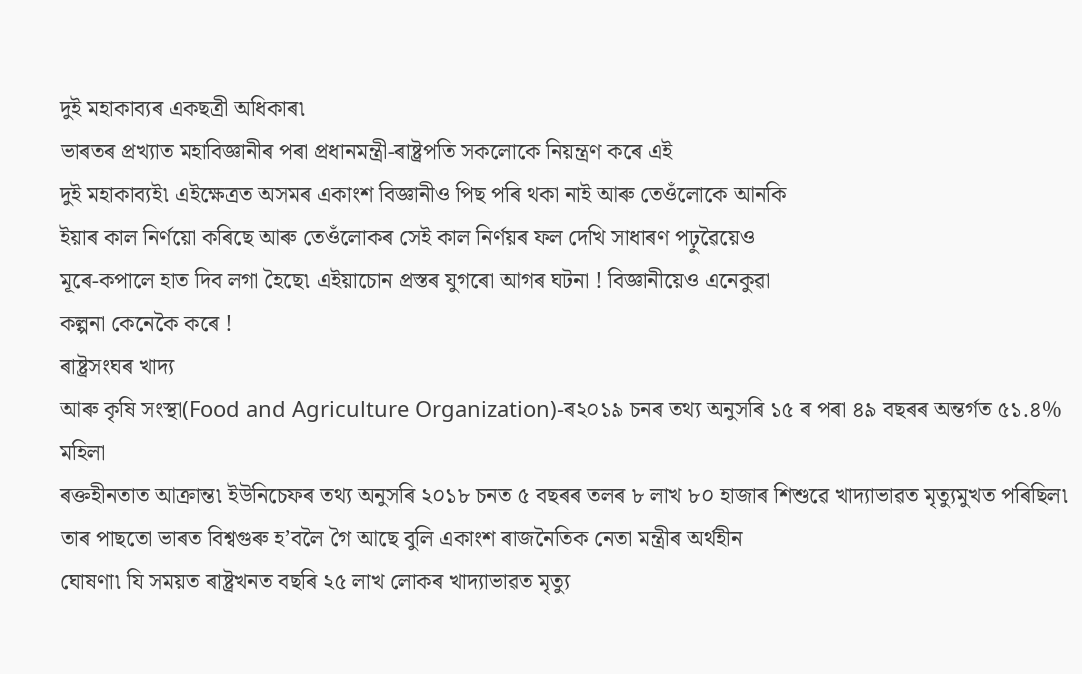দুই মহাকাব্যৰ একছত্ৰী অধিকাৰ৷
ভাৰতৰ প্ৰখ্যাত মহাবিজ্ঞানীৰ পৰা প্ৰধানমন্ত্ৰী-ৰাষ্ট্ৰপতি সকলোকে নিয়ন্ত্ৰণ কৰে এই
দুই মহাকাব্যই৷ এইক্ষেত্ৰত অসমৰ একাংশ বিজ্ঞানীও পিছ পৰি থকা নাই আৰু তেওঁলোকে আনকি
ইয়াৰ কাল নিৰ্ণয়ো কৰিছে আৰু তেওঁলোকৰ সেই কাল নিৰ্ণয়ৰ ফল দেখি সাধাৰণ পঢ়ুৱৈয়েও
মূৰে-কপালে হাত দিব লগা হৈছে৷ এইয়াচোন প্ৰস্তৰ যুগৰো আগৰ ঘটনা ! বিজ্ঞানীয়েও এনেকুৱা
কল্পনা কেনেকৈ কৰে !
ৰাষ্ট্ৰসংঘৰ খাদ্য
আৰু কৃষি সংস্থা(Food and Agriculture Organization)-ৰ২০১৯ চনৰ তথ্য অনুসৰি ১৫ ৰ পৰা ৪৯ বছৰৰ অন্তৰ্গত ৫১.৪% মহিলা
ৰক্তহীনতাত আক্ৰান্ত৷ ইউনিচেফৰ তথ্য অনুসৰি ২০১৮ চনত ৫ বছৰৰ তলৰ ৮ লাখ ৮০ হাজাৰ শিশুৱে খাদ্যাভাৱত মৃত্যুমুখত পৰিছিল৷
তাৰ পাছতো ভাৰত বিশ্বগুৰু হ’বলৈ গৈ আছে বুলি একাংশ ৰাজনৈতিক নেতা মন্ত্ৰীৰ অৰ্থহীন
ঘোষণা৷ যি সময়ত ৰাষ্ট্ৰখনত বছৰি ২৫ লাখ লোকৰ খাদ্যাভাৱত মৃত্যু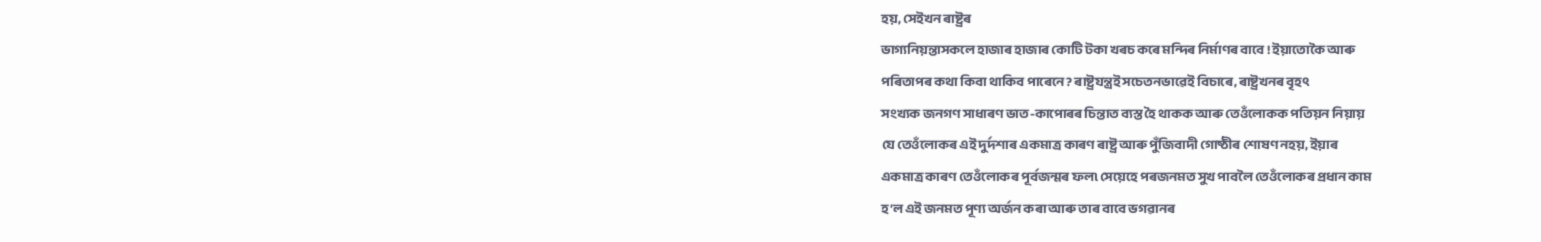হয়, সেইখন ৰাষ্ট্ৰৰ
ভাগ্যনিয়ন্তাসকলে হাজাৰ হাজাৰ কোটি টকা খৰচ কৰে মন্দিৰ নিৰ্মাণৰ বাবে ! ইয়াতোকৈ আৰু
পৰিতাপৰ কথা কিবা থাকিব পাৰেনে ? ৰাষ্ট্ৰযন্ত্ৰই সচেতনভাৱেই বিচাৰে, ৰাষ্ট্ৰখনৰ বৃহৎ
সংখ্যক জনগণ সাধাৰণ ভাত-কাপোৰৰ চিন্তাত ব্যস্ত হৈ থাকক আৰু তেওঁলোকক পতিয়ন নিয়ায়
যে তেওঁলোকৰ এই দুৰ্দশাৰ একমাত্ৰ কাৰণ ৰাষ্ট্ৰ আৰু পুঁজিবাদী গোষ্ঠীৰ শোষণ নহয়, ইয়াৰ
একমাত্ৰ কাৰণ তেওঁলোকৰ পূৰ্বজন্মৰ ফল৷ সেয়েহে পৰজনমত সুখ পাবলৈ তেওঁলোকৰ প্ৰধান কাম
হ’ল এই জনমত পূণ্য অৰ্জন কৰা আৰু তাৰ বাবে ভগৱানৰ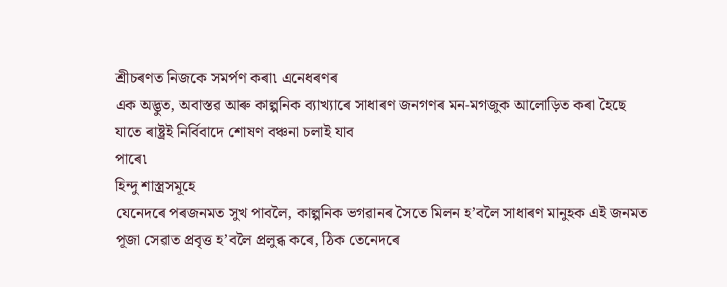শ্ৰীচৰণত নিজকে সমৰ্পণ কৰা৷ এনেধৰণৰ
এক অদ্ভুত, অবাস্তৱ আৰু কাল্পনিক ব্যাখ্যাৰে সাধাৰণ জনগণৰ মন-মগজুক আলোড়িত কৰা হৈছে
যাতে ৰাষ্ট্ৰই নিৰ্বিবাদে শোষণ বঞ্চনা চলাই যাব
পাৰে৷
হিন্দু শাস্ত্ৰসমূহে
যেনেদৰে পৰজনমত সুখ পাবলৈ, কাল্পনিক ভগৱানৰ সৈতে মিলন হ’বলৈ সাধাৰণ মানুহক এই জনমত
পূজা সেৱাত প্ৰবৃত্ত হ’বলৈ প্ৰলুব্ধ কৰে, ঠিক তেনেদৰে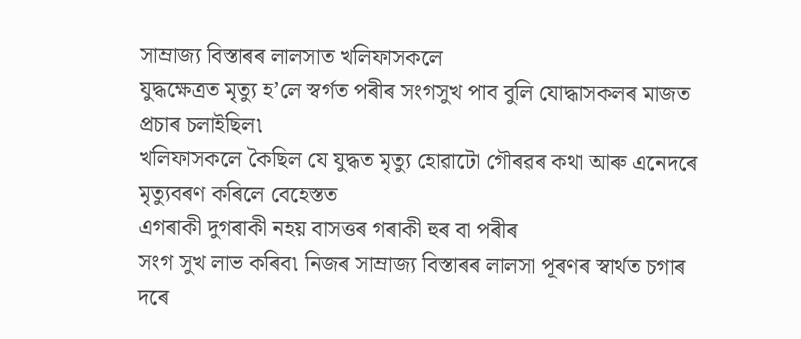সাম্ৰাজ্য বিস্তাৰৰ লালসাত খলিফাসকলে
যুদ্ধক্ষেত্ৰত মৃত্যু হ’লে স্বৰ্গত পৰীৰ সংগসুখ পাব বুলি যোদ্ধাসকলৰ মাজত প্ৰচাৰ চলাইছিল৷
খলিফাসকলে কৈছিল যে যুদ্ধত মৃত্যু হোৱাটো গৌৰৱৰ কথা আৰু এনেদৰে মৃত্যুবৰণ কৰিলে বেহেস্তত
এগৰাকী দুগৰাকী নহয় বাসত্তৰ গৰাকী হুৰ বা পৰীৰ
সংগ সুখ লাভ কৰিব৷ নিজৰ সাম্ৰাজ্য বিস্তাৰৰ লালসা পূৰণৰ স্বাৰ্থত চগাৰ দৰে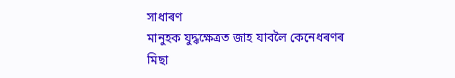সাধাৰণ
মানুহক যুদ্ধক্ষেত্ৰত জাহ যাবলৈ কেনেধৰণৰ মিছা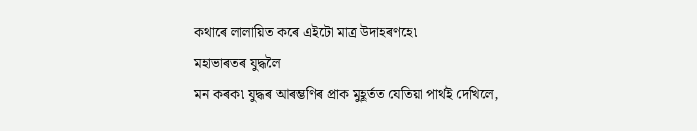কথাৰে লালায়িত কৰে এইটো মাত্ৰ উদাহৰণহে৷
মহাভাৰতৰ যুদ্ধলৈ
মন কৰক৷ যুদ্ধৰ আৰম্ভণিৰ প্ৰাক মুহূৰ্তত যেতিয়া পাৰ্থই দেখিলে,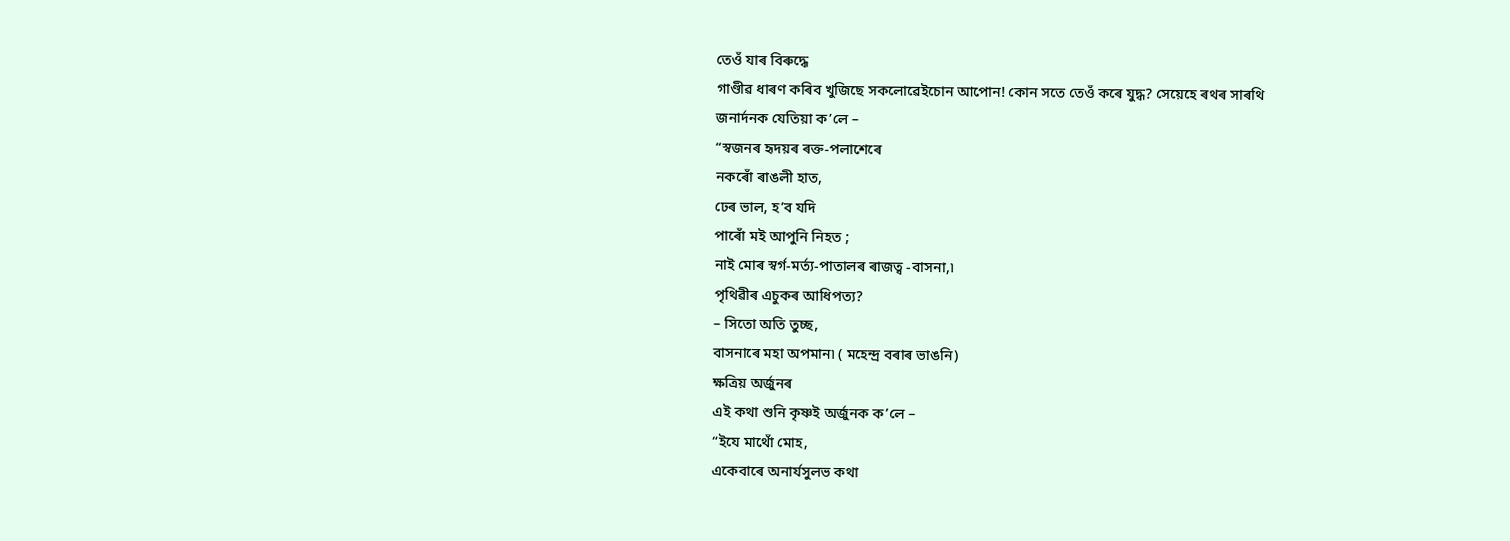তেওঁ যাৰ বিৰুদ্ধে
গাণ্ডীৱ ধাৰণ কৰিব খুজিছে সকলোৱেইচোন আপোন! কোন সতে তেওঁ কৰে যুদ্ধ? সেয়েহে ৰথৰ সাৰথি
জনাৰ্দনক যেতিয়া ক’লে –
“স্বজনৰ হৃদয়ৰ ৰক্ত-পলাশেৰে
নকৰোঁ ৰাঙলী হাত,
ঢেৰ ভাল, হ’ব যদি
পাৰোঁ মই আপুনি নিহত ;
নাই মোৰ স্বৰ্গ-মৰ্ত্য-পাতালৰ ৰাজত্ব -বাসনা,৷
পৃথিৱীৰ এচুকৰ আধিপত্য?
– সিতো অতি তুচ্ছ,
বাসনাৰে মহা অপমান৷ ( মহেন্দ্ৰ বৰাৰ ভাঙনি)
ক্ষত্ৰিয় অৰ্জুনৰ
এই কথা শুনি কৃষ্ণই অৰ্জুনক ক’লে –
“ইযে মাথোঁ মোহ,
একেবাৰে অনাৰ্যসুলভ কথা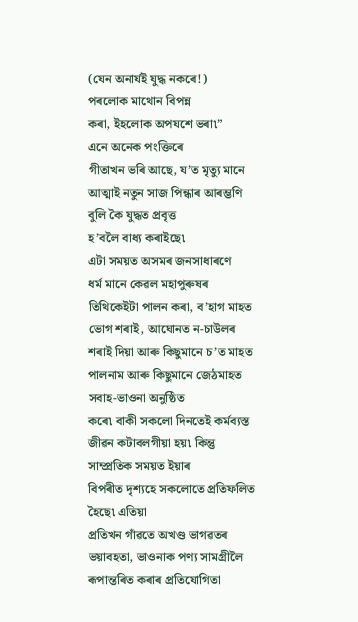(যেন অনাৰ্যই যুদ্ধ নকৰে!)
পৰলোক মাথোন বিপন্ন
কৰা, ইহলোক অপযশে ভৰা৷”
এনে অনেক পংক্তিৰে
গীতাখন ভৰি আছে, য’ত মৃত্যু মানে আত্মাই নতুন সাজ পিন্ধাৰ আৰম্ভণি বুলি কৈ যুদ্ধত প্ৰবৃত্ত
হ’বলৈ বাধ্য কৰাইছে৷
এটা সময়ত অসমৰ জনসাধাৰণে
ধৰ্ম মানে কেৱল মহাপুৰুষৰ তিথিকেইটা পালন কৰা, ব’হাগ মাহত ভোগ শৰাই, আঘোনত ন-চাউলৰ
শৰাই দিয়া আৰু কিছুমানে চ’ত মাহত পালনাম আৰু কিছুমানে জেঠমাহত সবাহ-ভাওনা অনুষ্ঠিত
কৰে৷ বাকী সকলো দিনতেই কৰ্মব্যস্ত জীৱন কটাবলগীয়া হয়৷ কিন্তু সাম্প্ৰতিক সময়ত ইয়াৰ
বিপৰীত দৃশ্যহে সকলোতে প্ৰতিফলিত হৈছে৷ এতিয়া
প্ৰতিখন গাঁৱতে অখণ্ড ভাগৱতৰ ভয়াবহতা, ভাওনাক পণ্য সামগ্ৰীলৈ ৰূপান্তৰিত কৰাৰ প্ৰতিযোগিতা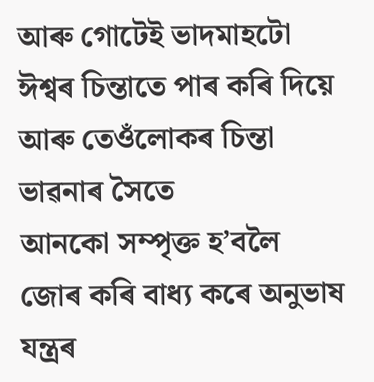আৰু গোটেই ভাদমাহটো ঈশ্বৰ চিন্তাতে পাৰ কৰি দিয়ে আৰু তেওঁলোকৰ চিন্তা ভাৱনাৰ সৈতে
আনকো সম্পৃক্ত হ’বলৈ জোৰ কৰি বাধ্য কৰে অনুভাষ যন্ত্ৰৰ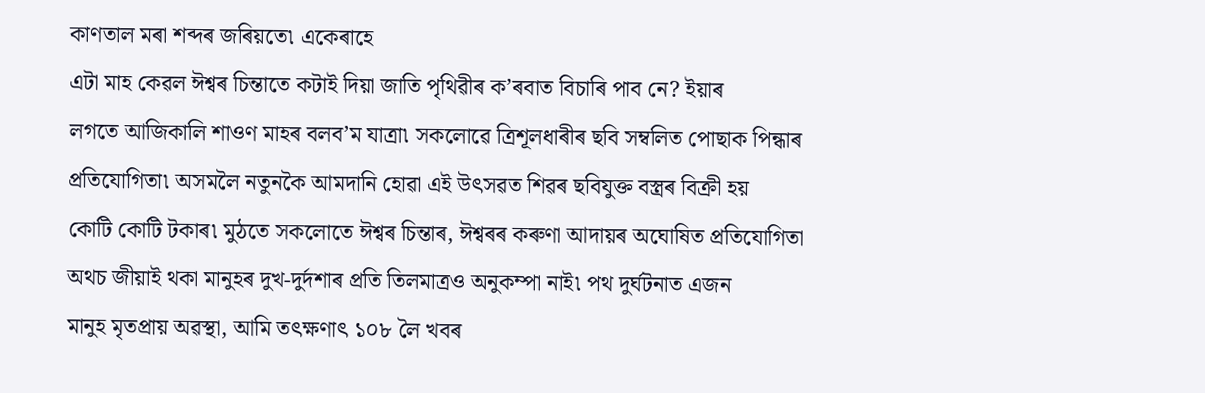কাণতাল মৰা শব্দৰ জৰিয়তে৷ একেৰাহে
এটা মাহ কেৱল ঈশ্বৰ চিন্তাতে কটাই দিয়া জাতি পৃথিৱীৰ ক’ৰবাত বিচাৰি পাব নে? ইয়াৰ
লগতে আজিকালি শাওণ মাহৰ বলব’ম যাত্ৰা৷ সকলোৱে ত্ৰিশূলধাৰীৰ ছবি সম্বলিত পোছাক পিন্ধাৰ
প্ৰতিযোগিতা৷ অসমলৈ নতুনকৈ আমদানি হোৱা এই উৎসৱত শিৱৰ ছবিযুক্ত বস্ত্ৰৰ বিক্ৰী হয়
কোটি কোটি টকাৰ৷ মুঠতে সকলোতে ঈশ্বৰ চিন্তাৰ, ঈশ্বৰৰ কৰুণা আদায়ৰ অঘোষিত প্ৰতিযোগিতা
অথচ জীয়াই থকা মানুহৰ দুখ-দুৰ্দশাৰ প্ৰতি তিলমাত্ৰও অনুকম্পা নাই৷ পথ দুৰ্ঘটনাত এজন
মানুহ মৃতপ্ৰায় অৱস্থা, আমি তৎক্ষণাৎ ১০৮ লৈ খবৰ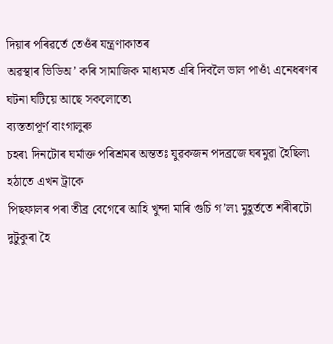দিয়াৰ পৰিৱৰ্তে তেওঁৰ যন্ত্ৰণাকাতৰ
অৱস্থাৰ ভিডিঅ’ কৰি সামাজিক মাধ্যমত এৰি দিবলৈ ভাল পাওঁ৷ এনেধৰণৰ ঘটনা ঘটিয়ে আছে সকলোতে৷
ব্যস্ততাপূৰ্ণ বাংগালুৰু
চহৰ৷ দিনটোৰ ঘৰ্মাক্ত পৰিশ্ৰমৰ অন্ততঃ যুৱকজন পদব্ৰজে ঘৰমুৱা হৈছিল৷ হঠাতে এখন ট্ৰাকে
পিছফালৰ পৰা তীব্ৰ বেগেৰে আহি খুন্দা মাৰি গুচি গ’ল৷ মুহূৰ্ততে শৰীৰটো দুটুকুৰা হৈ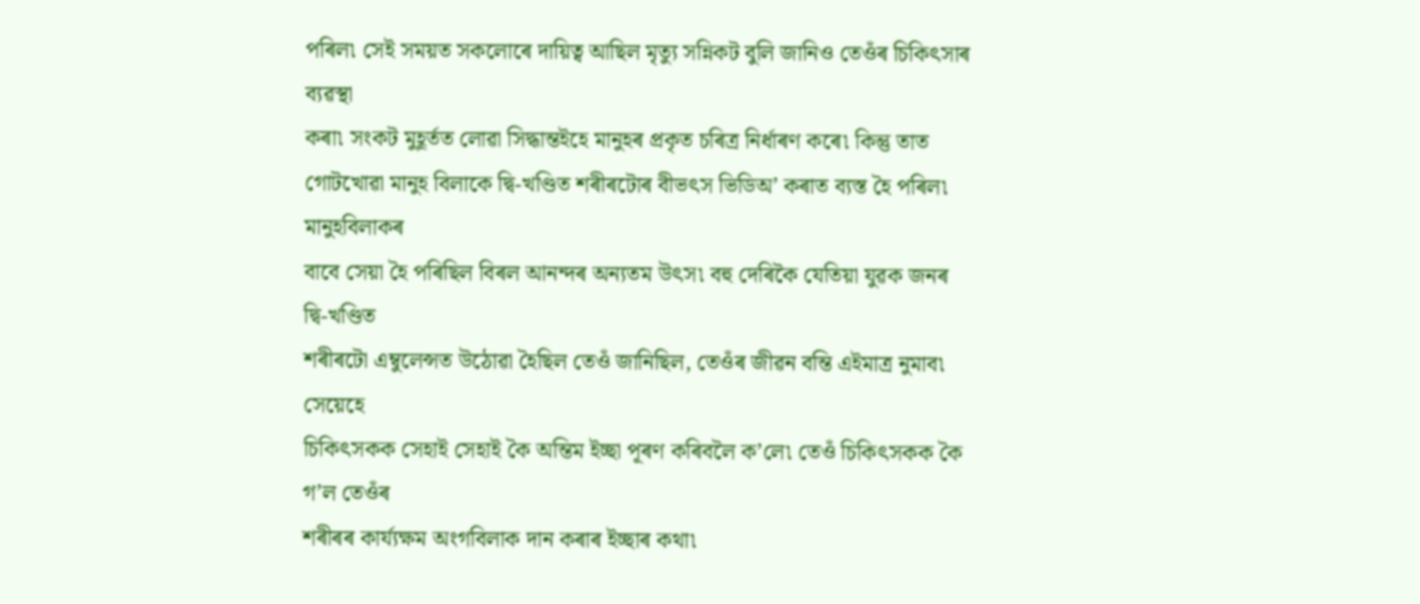পৰিল৷ সেই সময়ত সকলোৰে দায়িত্ব আছিল মৃত্যু সন্নিকট বুলি জানিও তেওঁৰ চিকিৎসাৰ ব্যৱস্থা
কৰা৷ সংকট মুহূৰ্তত লোৱা সিদ্ধান্তইহে মানুহৰ প্ৰকৃত চৰিত্ৰ নিৰ্ধাৰণ কৰে৷ কিন্তু তাত
গোটখোৱা মানুহ বিলাকে দ্বি-খণ্ডিত শৰীৰটোৰ বীভৎস ভিডিঅ’ কৰাত ব্যস্ত হৈ পৰিল৷ মানুহবিলাকৰ
বাবে সেয়া হৈ পৰিছিল বিৰল আনন্দৰ অন্যতম উৎস৷ বহু দেৰিকৈ যেতিয়া যুৱক জনৰ দ্বি-খণ্ডিত
শৰীৰটো এম্বুলেন্সত উঠোৱা হৈছিল তেওঁ জানিছিল, তেওঁৰ জীৱন বন্তি এইমাত্ৰ নুমাব৷ সেয়েহে
চিকিৎসকক সেহাই সেহাই কৈ অন্তিম ইচ্ছা পূৰণ কৰিবলৈ ক’লে৷ তেওঁ চিকিৎসকক কৈ গ’ল তেওঁৰ
শৰীৰৰ কাৰ্য্যক্ষম অংগবিলাক দান কৰাৰ ইচ্ছাৰ কথা৷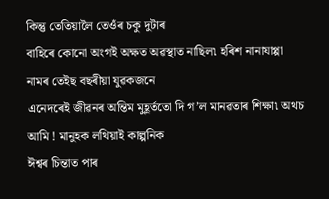কিন্তু তেতিয়ালৈ তেওঁৰ চকু দুটাৰ
বাহিৰে কোনো অংগই অক্ষত অৱস্থাত নাছিল৷ হৰিশ নানাযাপ্পা নামৰ তেইছ বছৰীয়া যুৱকজনে
এনেদৰেই জীৱনৰ অন্তিম মুহূৰ্ততো দি গ’ল মানৱতাৰ শিক্ষা৷ অথচ আমি ! মানুহক লথিয়াই কাল্পনিক
ঈশ্বৰ চিন্তাত পাৰ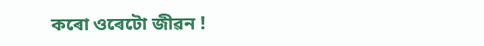কৰো ওৰেটো জীৱন !